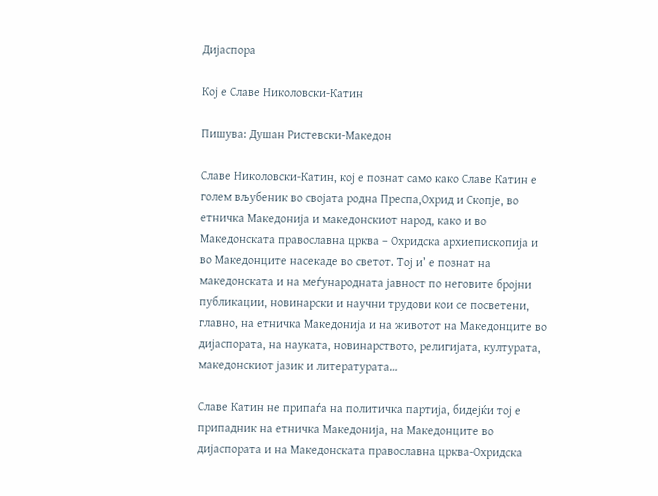Дијаспора

Кој е Славе Николовски-Катин

Пишува: Душан Ристевски-Македон

Славе Николовски-Катин, кој е познат само како Славе Катин е голем вљубеник во својата родна Преспа,Охрид и Скопје, во етничка Македонија и македонскиот народ, како и во Македонската православна црква – Охридска архиепископија и во Македонците насекаде во светот. Тој и’ е познат на македонската и на меѓународната јавност по неговите бројни публикации, новинарски и научни трудови кои се посветени, главно, на етничка Македонија и на животот на Македонците во дијаспората, на науката, новинарството, религијата, културата, македонскиот јазик и литературата…

Славе Катин не припаѓа на политичка партија, бидејќи тој е припадник на етничка Македонија, на Македонците во дијаспората и на Македонската православна црква-Охридска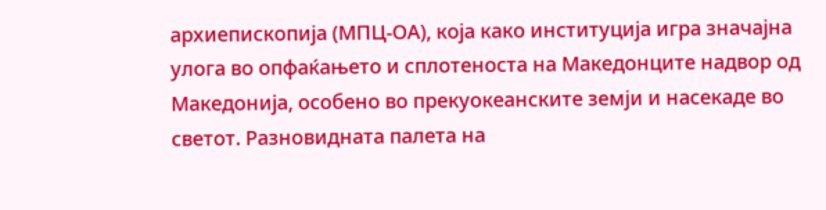архиепископија (МПЦ-ОА), која како институција игра значајна улога во опфаќањето и сплотеноста на Македонците надвор од Македонија, особено во прекуокеанските земји и насекаде во светот. Разновидната палета на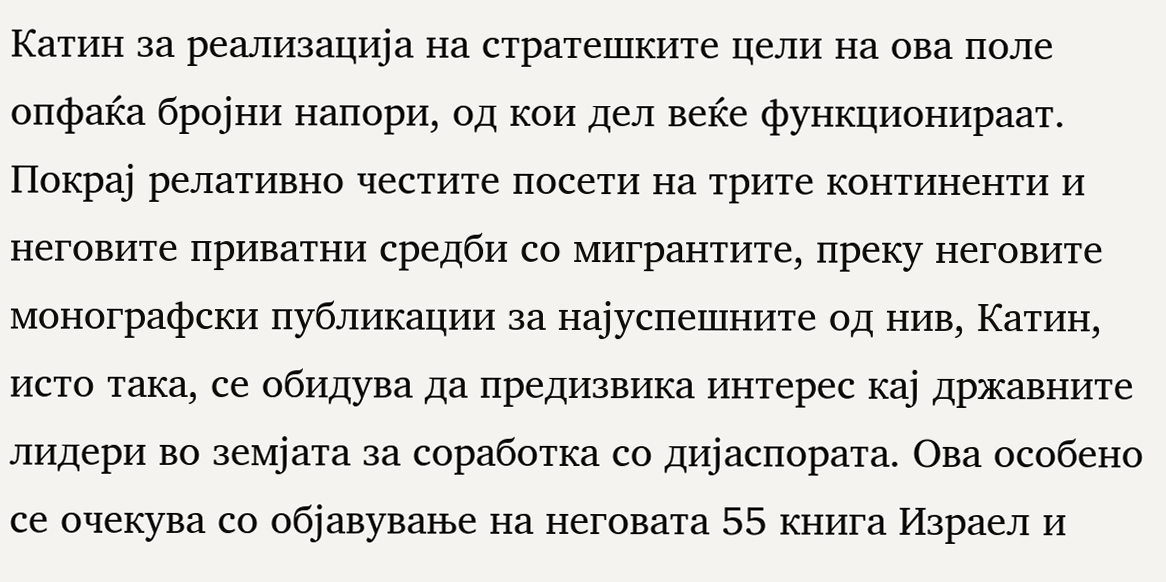Катин за реализација на стратешките цели на ова поле опфаќа бројни напори, од кои дел веќе функционираат. Покрај релативно честите посети на трите континенти и неговите приватни средби со мигрантите, преку неговите монографски публикации за најуспешните од нив, Катин, исто така, се обидува да предизвика интерес кај државните лидери во земјата за соработка со дијаспората. Ова особено се очекува со објавување на неговата 55 книга Израел и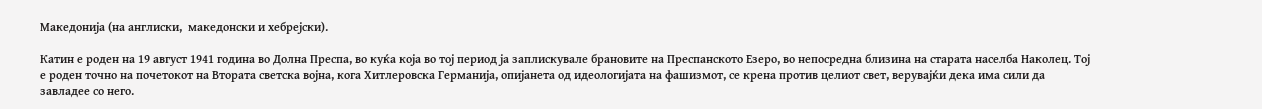Македонија (на англиски,  македонски и хебрејски).

Катин е роден на 19 август 1941 година во Долна Преспа, во куќа која во тој период ја заплискувале брановите на Преспанското Езеро, во непосредна близина на старата населба Наколец. Тој е роден точно на почетокот на Втората светска војна, кога Хитлеровска Германија, опијанета од идеологијата на фашизмот, се крена против целиот свет, верувајќи дека има сили да завладее со него.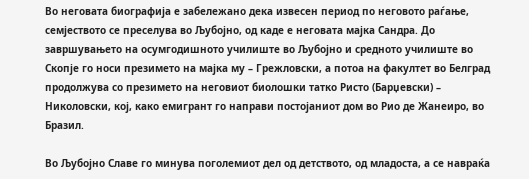Во неговата биографија е забележано дека извесен период по неговото раѓање, семјеството се преселува во Љубојно, од каде е неговата мајка Сандра. До завршувањето на осумгодишното училиште во Љубојно и средното училиште во Скопје го носи презимето на мајка му – Грежловски, а потоа на факултет во Белград продолжува со презимето на неговиот биолошки татко Ристо (Барџевски) – Николовски, кој, како емигрант го направи постојаниот дом во Рио де Жанеиро, во Бразил.

Во Љубојно Славе го минува поголемиот дел од детството, од младоста, а се навраќа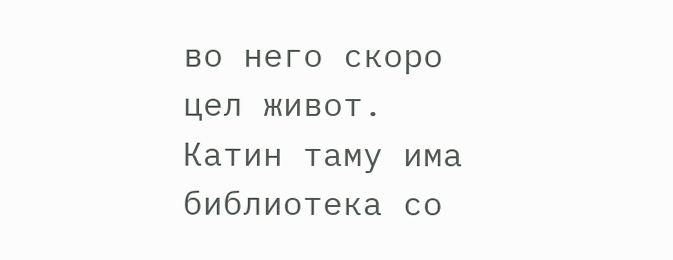во него скоро цел живот. Катин таму има библиотека со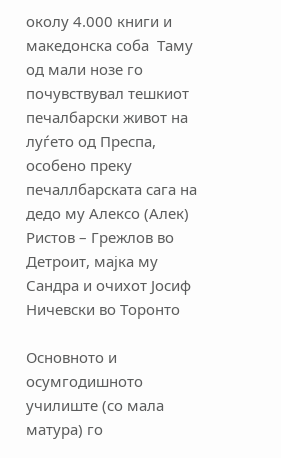околу 4.000 книги и македонска соба  Таму од мали нозе го почувствувал тешкиот печалбарски живот на луѓето од Преспа, особено преку печаллбарската сага на дедо му Алексо (Алек) Ристов – Грежлов во Детроит, мајка му Сандра и очихот Јосиф Ничевски во Торонто

Основното и осумгодишното училиште (со мала матура) го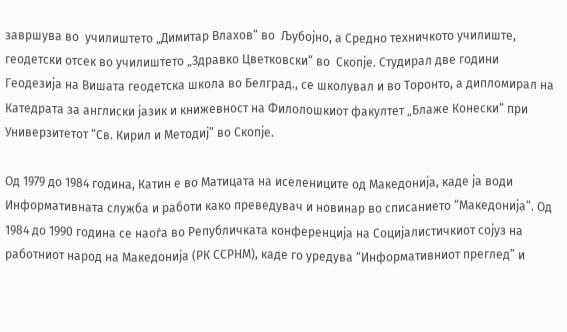завршува во  училиштето „Димитар Влахов“ во  Љубојно, а Средно техничкото училиште,  геодетски отсек во училиштето „Здравко Цветковски“ во  Скопје. Студирал две години Геодезија на Вишата геодетска школа во Белград., се школувал и во Торонто, а дипломирал на Катедрата за англиски јазик и книжевност на Филолошкиот факултет „Блаже Конески“ при Универзитетот “Св. Кирил и Методиј” во Скопје.

Од 1979 до 1984 година, Катин е во Матицата на иселениците од Македонија, каде ја води Информативната служба и работи како преведувач и новинар во списанието “Македонија”. Од 1984 до 1990 година се наоѓа во Републичката конференција на Социјалистичкиот сојуз на работниот народ на Македонија (РК ССРНМ), каде го уредува “Информативниот преглед” и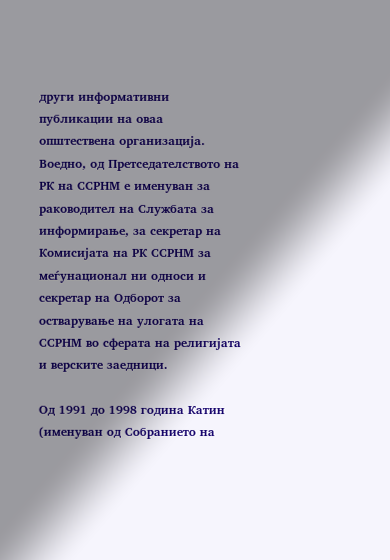други информативни публикации на оваа општествена организација. Воедно, од Претседателството на РК на ССРНМ е именуван за раководител на Службата за информирање, за секретар на Комисијата на РК ССРНМ за меѓунационал ни односи и секретар на Одборот за остварување на улогата на ССРНМ во сферата на религијата и верските заедници.

Од 1991 до 1998 година Катин (именуван од Собранието на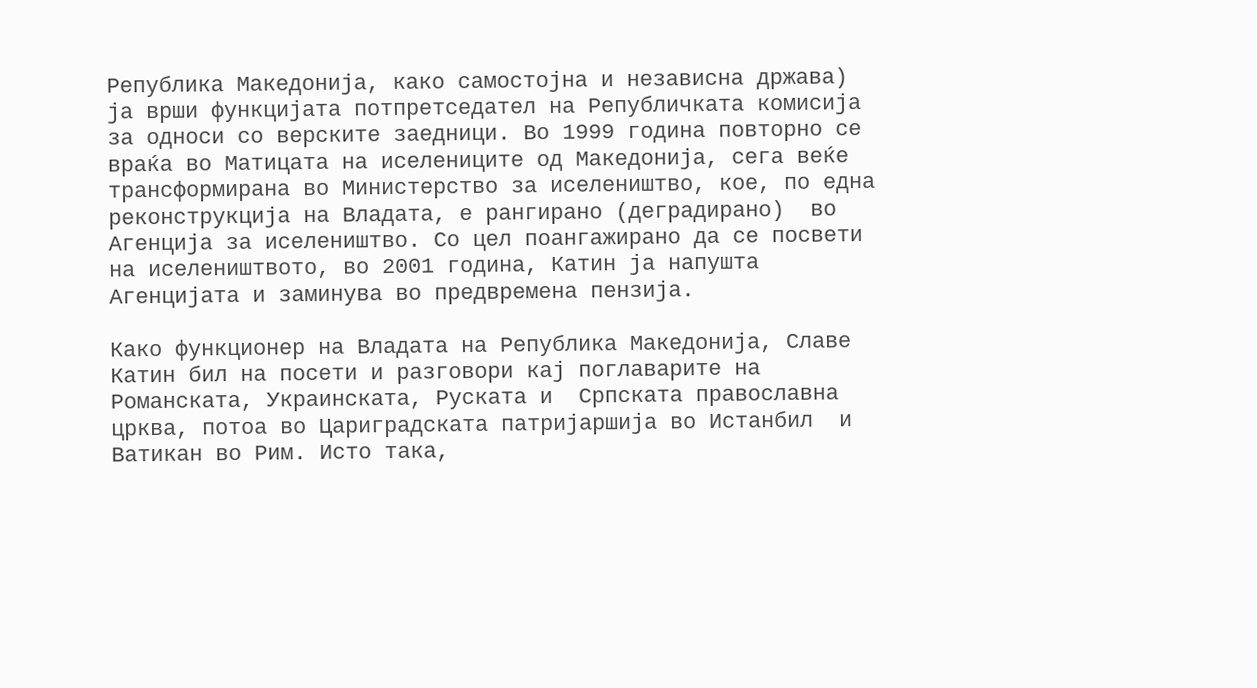Република Македонија, како самостојна и независна држава) ја врши функцијата потпретседател на Републичката комисија за односи со верските заедници. Во 1999 година повторно се враќа во Матицата на иселениците од Македонија, сега веќе трансформирана во Министерство за иселеништво, кое, по една реконструкција на Владата, е рангирано (деградирано)  во Агенција за иселеништво. Со цел поангажирано да се посвети на иселеништвото, во 2001 година, Катин ја напушта Агенцијата и заминува во предвремена пензија.

Како функционер на Владата на Република Македонија, Славе Катин бил на посети и разговори кај поглаварите на Романската, Украинската, Руската и  Српската православна црква, потоа во Цариградската патријаршија во Истанбил  и Ватикан во Рим. Исто така,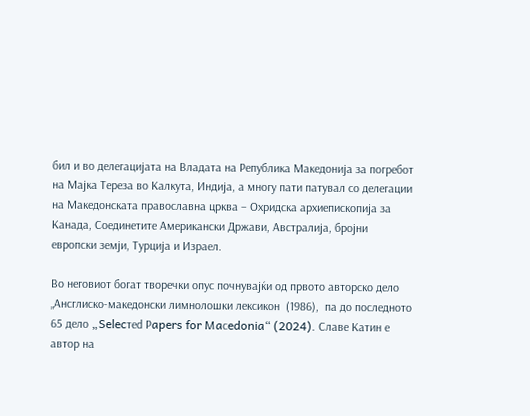бил и во делегацијата на Владата на Република Македонија за погребот на Мајка Тереза во Калкута, Индија, а многу пати патувал со делегации на Македонската православна црква – Охридска архиепископија за Канада, Соединетите Американски Држави, Австралија, бројни европски земји, Турција и Израел.

Во неговиот богат творечки опус почнувајќи од првото авторско дело „Ансглиско-македонски лимнолошки лексикон  (1986),  па до последното 65 дело „Selecтed Рapers for Maсedonia“ (2024). Славе Катин е автор на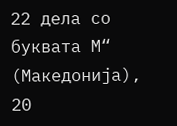22 дела со буквата М“ (Македонија), 20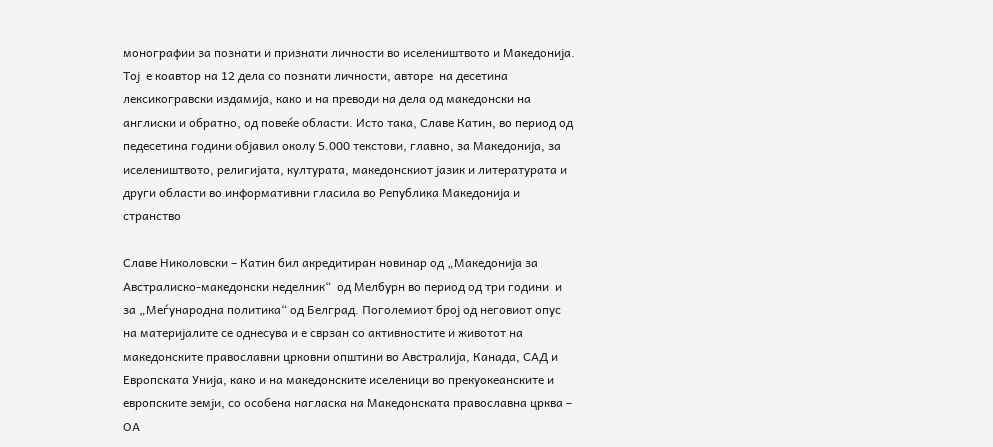монографии за познати и признати личности во иселеништвото и Македонија. Тој  е коавтор на 12 дела со познати личности, авторе  на десетина лексикогравски издамија, како и на преводи на дела од македонски на англиски и обратно, од повеќе области. Исто така, Славе Катин, во период од педесетина години објавил околу 5.000 текстови, главно, за Македонија, за иселеништвото, религијата, културата, македонскиот јазик и литературата и други области во информативни гласила во Република Македонија и странство

Славе Николовски – Катин бил акредитиран новинар од „Македонија за Австралиско-македонски неделник“  од Мелбурн во период од три години  и за „Меѓународна политика“ од Белград. Поголемиот број од неговиот опус на материјалите се однесува и е сврзан со активностите и животот на македонските православни црковни општини во Австралија, Канада, САД и Европската Унија, како и на македонските иселеници во прекуокеанските и европските земји, со особена нагласка на Македонската православна црква – ОА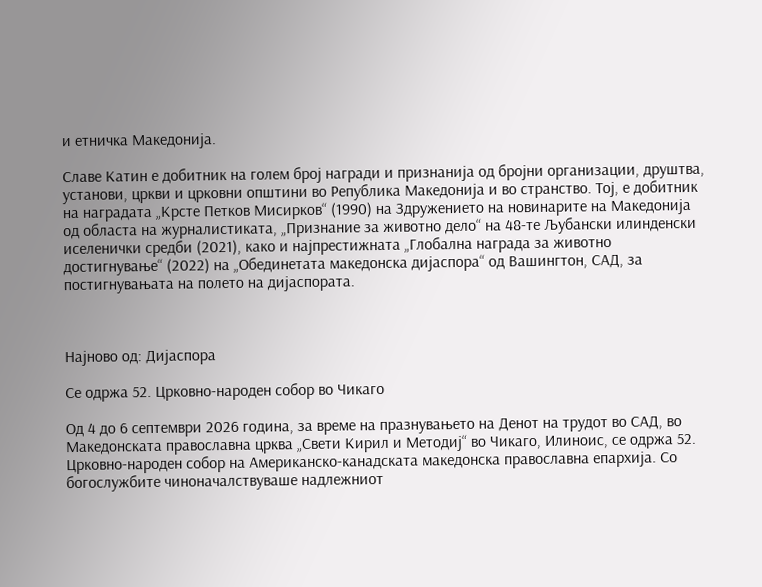и етничка Македонија.

Славе Катин е добитник на голем број награди и признанија од бројни организации, друштва, установи, цркви и црковни општини во Република Македонија и во странство. Тој, е добитник на наградата „Крсте Петков Мисирков“ (1990) на Здружението на новинарите на Македонија од областа на журналистиката, „Признание за животно дело“ на 48-те Љубански илинденски иселенички средби (2021), како и најпрестижната „Глобална награда за животно достигнување“ (2022) на „Обединетата македонска дијаспора“ од Вашингтон, САД, за постигнувањата на полето на дијаспората.



Најново од: Дијаспора

Се одржа 52. Црковно-народен собор во Чикаго

Од 4 до 6 септември 2026 година, за време на празнувањето на Денот на трудот во САД, во Македонската православна црква „Свети Кирил и Методиј“ во Чикаго, Илиноис, се одржа 52. Црковно-народен собор на Американско-канадската македонска православна епархија. Со богослужбите чиноначалствуваше надлежниот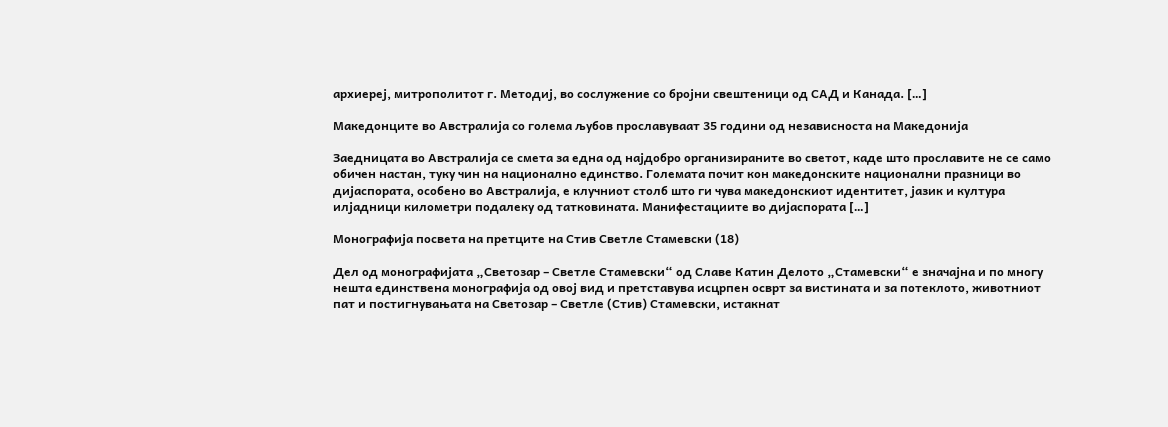архиереј, митрополитот г. Методиј, во сослужение со бројни свештеници од САД и Канада. […]

Македонците во Австралија со голема љубов прославуваат 35 години од независноста на Македонија

Заедницата во Австралија се смета за една од најдобро организираните во светот, каде што прославите не се само обичен настан, туку чин на национално единство. Големата почит кон македонските национални празници во дијаспората, особено во Австралија, е клучниот столб што ги чува македонскиот идентитет, јазик и култура илјадници километри подалеку од татковината. Манифестациите во дијаспората […]

Монографија посвета на претците на Стив Светле Стамевски (18)

Дел од монографијата „Светозар – Светле Стамевски“ од Славе Катин Делото „Стамевски“ е значајна и по многу нешта единствена монографија од овој вид и претставува исцрпен осврт за вистината и за потеклото, животниот пат и постигнувањата на Светозар – Светле (Стив) Стамевски, истакнат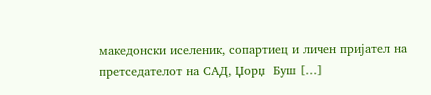македонски иселеник, сопартиец и личен пријател на претседателот на САД, Џорџ  Буш […]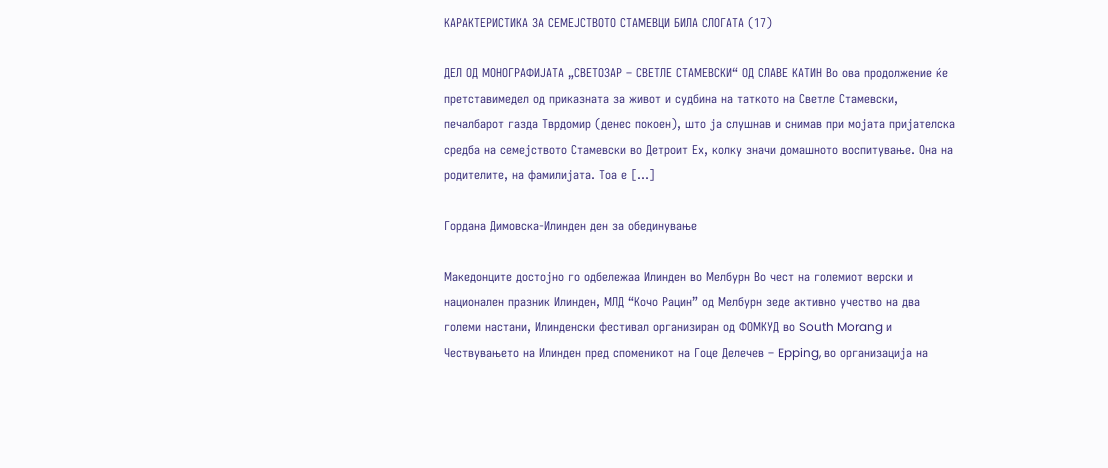КАРАКТЕРИСТИКА ЗA СЕМЕЈСТВОТО СТАМЕВЦИ БИЛА СЛОГАТА (17)

ДЕЛ ОД МОНОГРАФИЈАТА „СВЕТОЗАР – СВЕТЛЕ СТАМЕВСКИ“ ОД СЛАВЕ КАТИН Во ова продолжение ќе  претставимедел од приказната за живот и судбина на таткото на Светле Стамевски, печалбарот газда Тврдомир (денес покоен), што ја слушнав и снимав при мојата пријателска  средба на семејството Стамевски во Детроит Ех, колку значи домашното воспитување. Она на родителите, на фамилијата. Тоа е […]

Гордана Димовска-Илинден ден за обединување

Македонците достојно го одбележаа Илинден во Мелбурн Во чест на големиот верски и национален празник Илинден, МЛД “Кочо Рацин” од Мелбурн зеде активно учество на два големи настани, Илинденски фестивал организиран од ФОМКУД во South Morang и Чествувањето на Илинден пред споменикот на Гоце Делечев – Epping, во организација на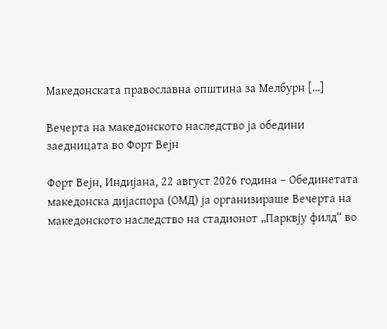Македонската православна општина за Мелбурн […]

Вечерта на македонското наследство ја обедини заедницата во Форт Вејн

Форт Вејн, Индијана, 22 август 2026 година – Обединетата македонска дијаспора (ОМД) ја организираше Вечерта на македонското наследство на стадионот „Парквју филд“ во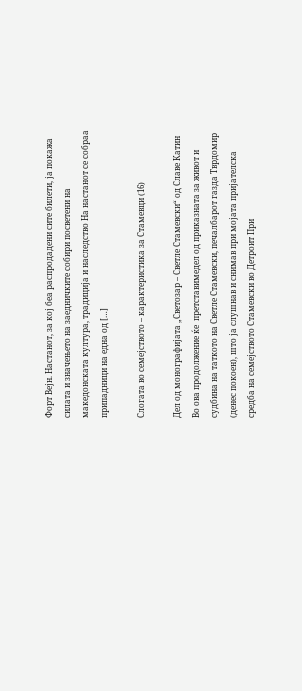Форт Вејн. Настанот, за кој беа распродадени сите билети, ја покажа силата и значењето на заедничките собири посветени на македонската култура, традиција и наследство На настанот се собраа припадници на една од […]

Слогата во семејството – карактеристика за Стамевци (16)

Дел од монографијата „Светозар – Светле Стамевски“ од Славе Катин Во ова продолжение ќе  претставимедел од приказната за живот и судбина на таткото на Светле Стамевски, печалбарот газда Тврдомир (денес покоен), што ја слушнав и снимав при мојата пријателска  средба на семејството Стамевски во Детроит При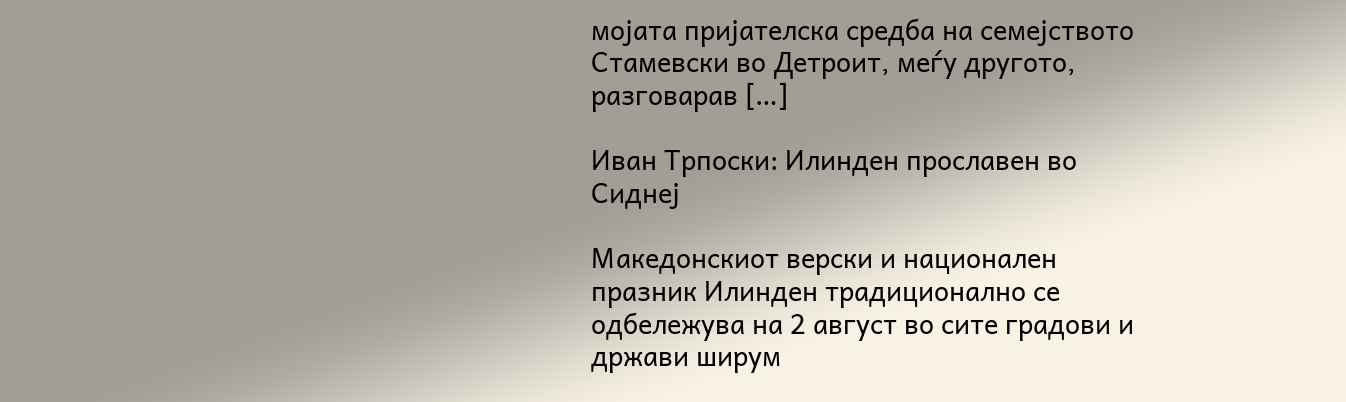мојата пријателска средба на семејството Стамевски во Детроит, меѓу другото, разговарав […]

Иван Трпоски: Илинден прославен во Сиднеј

Македонскиот верски и национален празник Илинден традиционално се одбележува на 2 август во сите градови и држави ширум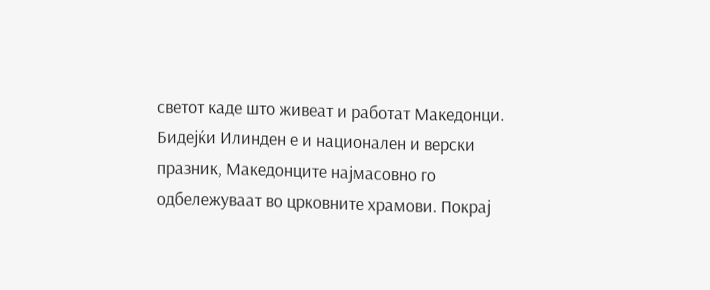светот каде што живеат и работат Македонци. Бидејќи Илинден е и национален и верски празник, Македонците најмасовно го одбележуваат во црковните храмови. Покрај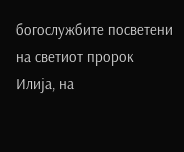богослужбите посветени на светиот пророк Илија, на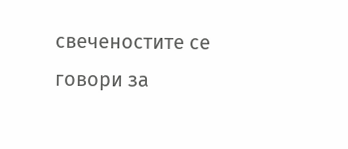свеченостите се говори за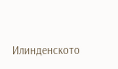Илинденското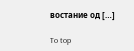востание од […]

To top